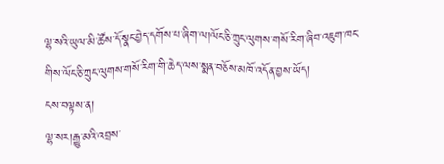ལྷ་སའི་ཡུལ་མི་ཚོས་དོ་སྣང་བྱེད་དགོས་པ་ཞིག་ལ།ལོང་ཅི་ཀྲུང་ལུགས་གསོ་རིག་ཞིབ་འཇུག་ཁང་གིས་ལོང་ཅི་ཀྲུང་ལུགས་གསོ་རིག་གི་ཆེད་ལས་སྨན་བཅོས་མཁོ་འདོན་བྱས་ཡོད།
ངས་བལྟས་ན།
ལྷ་སར།རྒྱུ་མའི་འབྲས་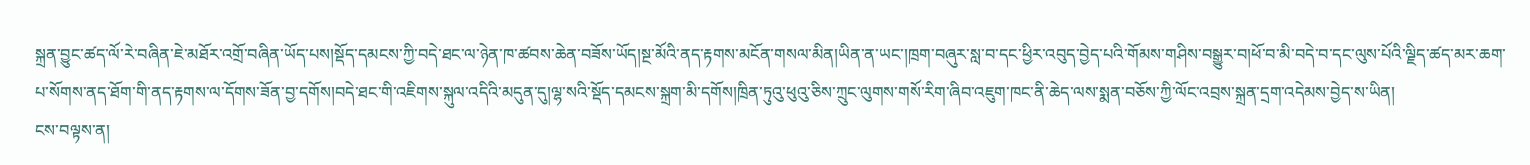སྐྲན་བྱུང་ཚད་ལོ་རེ་བཞིན་ཇེ་མཐོར་འགྲོ་བཞིན་ཡོད་པས།སྡོད་དམངས་ཀྱི་བདེ་ཐང་ལ་ཉེན་ཁ་ཚབས་ཆེན་བཟོས་ཡོད།སྔ་མོའི་ནད་རྟགས་མངོན་གསལ་མིན།ཡིན་ན་ཡང་།ཁྲག་བཞུར་སླ་བ་དང་ཕྱིར་འབུད་བྱེད་པའི་གོམས་གཤིས་བསྒྱུར་བ།ཕོ་བ་མི་བདེ་བ་དང་ལུས་པོའི་ལྗིད་ཚད་མར་ཆག་པ་སོགས་ནད་ཐོག་གི་ནད་རྟགས་ལ་དོགས་ཟོན་བྱ་དགོས།བདེ་ཐང་གི་འཇིགས་སྐུལ་འདིའི་མདུན་དུ།ལྷ་སའི་སྡོད་དམངས་སྐྲག་མི་དགོས།ཁྲིན་ཏུའུ་ཕུའུ་ཅིས་ཀྲུང་ལུགས་གསོ་རིག་ཞིབ་འཇུག་ཁང་ནི་ཆེད་ལས་སྨན་བཅོས་ཀྱི་ལོང་འབྲས་སྐྲན་དྲག་འདེམས་བྱེད་ས་ཡིན།
ངས་བལྟས་ན།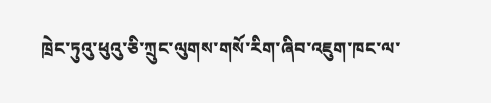ཁྲེང་ཏུའུ་ཕུའུ་ཅི་ཀྲུང་ལུགས་གསོ་རིག་ཞིབ་འཇུག་ཁང་ལ་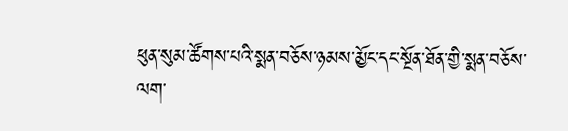ཕུན་སུམ་ཚོགས་པའི་སྨན་བཅོས་ཉམས་མྱོང་དང་སྔོན་ཐོན་གྱི་སྨན་བཅོས་ལག་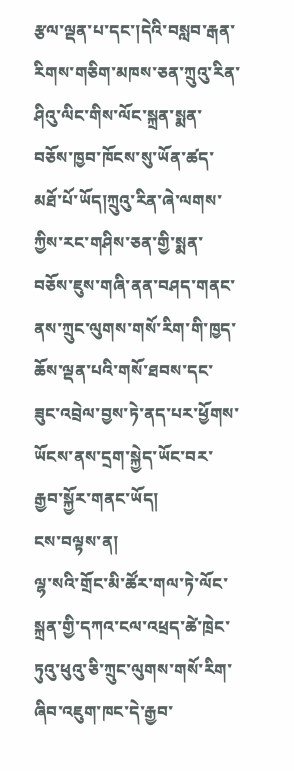རྩལ་ལྡན་པ་དང་།དེའི་བསླབ་རྒན་རིགས་གཅིག་མཁས་ཅན་ཀྲུའུ་རིན་ཤིའུ་ལིང་གིས་ལོང་སྐྲན་སྨན་བཅོས་ཁྱབ་ཁོངས་སུ་ཡོན་ཚད་མཐོ་པོ་ཡོད།ཀྲུའུ་རིན་ཞེ་ལགས་ཀྱིས་རང་གཤིས་ཅན་གྱི་སྨན་བཅོས་ཇུས་གཞི་ནན་བཤད་གནང་ནས་ཀྲུང་ལུགས་གསོ་རིག་གི་ཁྱད་ཆོས་ལྡན་པའི་གསོ་ཐབས་དང་ཟུང་འབྲེལ་བྱས་ཏེ་ནད་པར་ཕྱོགས་ཡོངས་ནས་དྲག་སྐྱེད་ཡོང་བར་རྒྱབ་སྐྱོར་གནང་ཡོད།
ངས་བལྟས་ན།
ལྷ་སའི་གྲོང་མི་ཚོར་གལ་ཏེ་ལོང་སྐྲན་གྱི་དཀའ་ངལ་འཕྲད་ཚེ་ཁྲེང་ཏུའུ་ཕུའུ་ཅི་ཀྲུང་ལུགས་གསོ་རིག་ཞིབ་འཇུག་ཁང་དེ་རྒྱབ་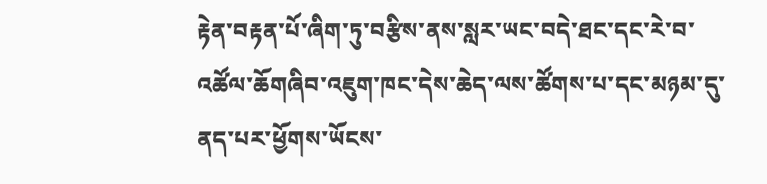རྟེན་བརྟན་པོ་ཞིག་ཏུ་བརྩིས་ནས་སླར་ཡང་བདེ་ཐང་དང་རེ་བ་འཚོལ་ཆོགཞིབ་འཇུག་ཁང་དེས་ཆེད་ལས་ཚོགས་པ་དང་མཉམ་དུ་ནད་པར་ཕྱོགས་ཡོངས་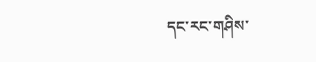དང་རང་གཤིས་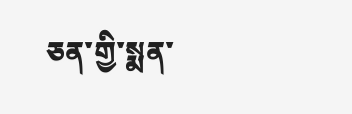ཅན་གྱི་སྨན་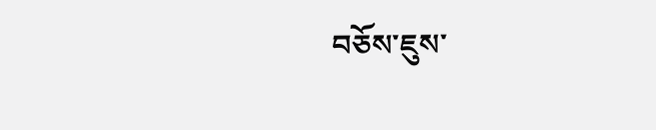བཅོས་ཇུས་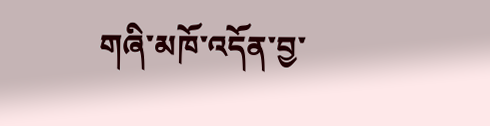གཞི་མཁོ་འདོན་བྱ་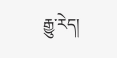རྒྱུ་རེད།